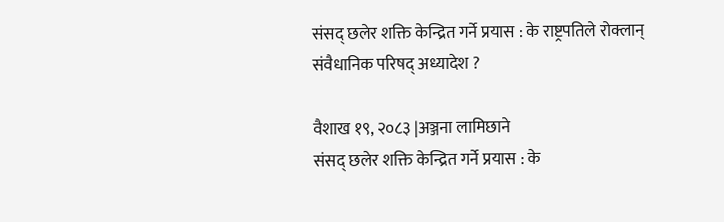संसद् छलेर शक्ति केन्द्रित गर्ने प्रयास : के राष्ट्रपतिले रोक्लान् संवैधानिक परिषद् अध्यादेश ?

वैशाख १९, २०८३ |अञ्जना लामिछाने
संसद् छलेर शक्ति केन्द्रित गर्ने प्रयास : के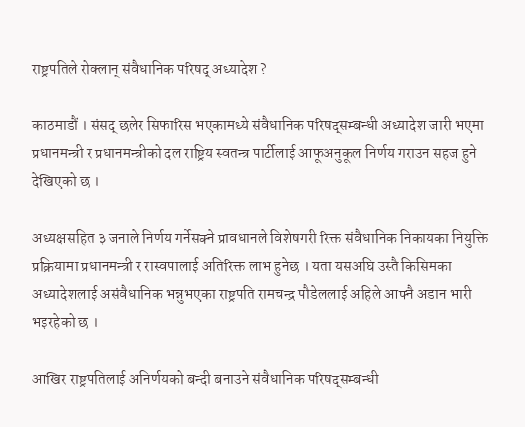राष्ट्रपतिले रोक्लान् संवैधानिक परिषद् अध्यादेश ?

काठमाडौं । संसद् छलेर सिफारिस भएकामध्ये संवैधानिक परिषद्सम्बन्धी अध्यादेश जारी भएमा प्रधानमन्त्री र प्रधानमन्त्रीको दल राष्ट्रिय स्वतन्त्र पार्टीलाई आफूअनुकूल निर्णय गराउन सहज हुने देखिएको छ ।

अध्यक्षसहित ३ जनाले निर्णय गर्नेसक्ने प्रावधानले विशेषगरी रिक्त संवैधानिक निकायका नियुक्ति प्रक्रियामा प्रधानमन्त्री र रास्वपालाई अतिरिक्त लाभ हुनेछ । यता यसअघि उस्तै किसिमका अध्यादेशलाई असंवैधानिक भन्नुभएका राष्ट्रपति रामचन्द्र पौडेललाई अहिले आफ्नै अडान भारी भइरहेको छ ।

आखिर राष्ट्रपतिलाई अनिर्णयको बन्दी बनाउने संवैधानिक परिषद्सम्बन्धी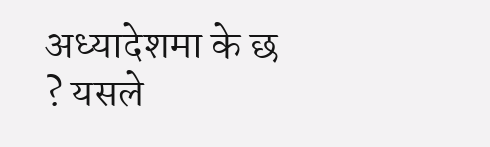अध्यादेशमा के छ ? यसले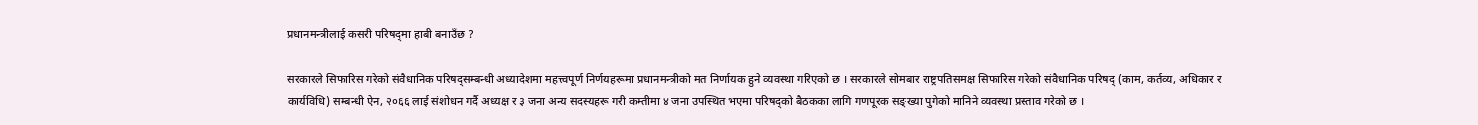प्रधानमन्त्रीलाई कसरी परिषद्‌मा हाबी बनाउँछ ?

सरकारले सिफारिस गरेको संवैधानिक परिषद्सम्बन्धी अध्यादेशमा महत्त्वपूर्ण निर्णयहरूमा प्रधानमन्त्रीको मत निर्णायक हुने व्यवस्था गरिएको छ । सरकारले सोमबार राष्ट्रपतिसमक्ष सिफारिस गरेको संवैधानिक परिषद् (काम, कर्तव्य, अधिकार र कार्यविधि) सम्बन्धी ऐन, २०६६ लाई संशोधन गर्दै अध्यक्ष र ३ जना अन्य सदस्यहरू गरी कम्तीमा ४ जना उपस्थित भएमा परिषद्को बैठकका लागि गणपूरक सङ्ख्या पुगेको मानिने व्यवस्था प्रस्ताव गरेको छ ।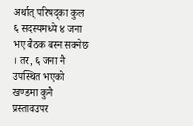अर्थात् परिषद्का कुल ६ सदस्यमध्ये ४ जना भए बैठक बस्न सक्नेछ । तर, ६ जना नै उपस्थित भएको खण्डमा कुनै प्रस्तावउपर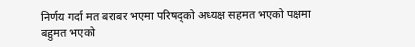निर्णय गर्दा मत बराबर भएमा परिषद्को अध्यक्ष सहमत भएको पक्षमा बहुमत भएको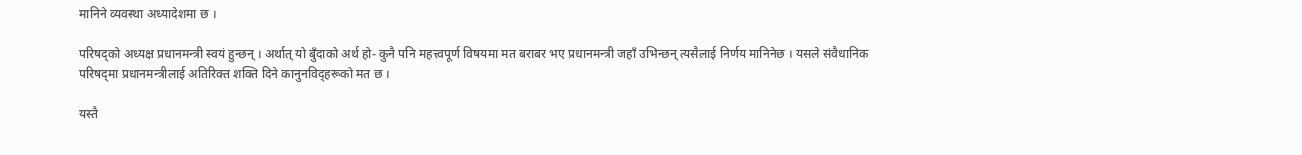मानिने व्यवस्था अध्यादेशमा छ ।

परिषद्को अध्यक्ष प्रधानमन्त्री स्वयं हुन्छन् । अर्थात् यो बुँदाको अर्थ हो- कुनै पनि महत्त्वपूर्ण विषयमा मत बराबर भए प्रधानमन्त्री जहाँ उभिन्छन् त्यसैलाई निर्णय मानिनेछ । यसले संवैधानिक परिषद्‌मा प्रधानमन्त्रीलाई अतिरिक्त शक्ति दिने कानुनविद्हरूको मत छ ।

यस्तै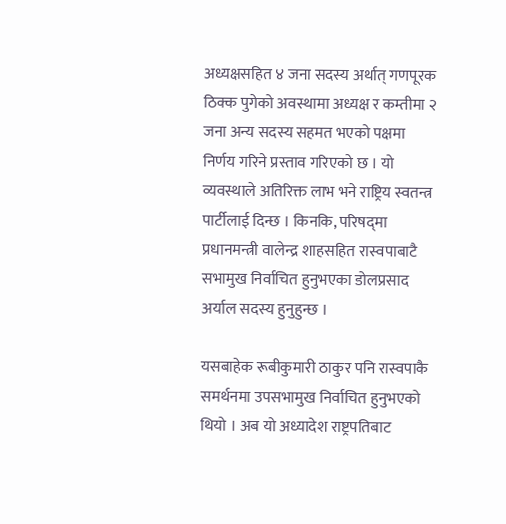अध्यक्षसहित ४ जना सदस्य अर्थात् गणपूरक ठिक्क पुगेको अवस्थामा अध्यक्ष र कम्तीमा २ जना अन्य सदस्य सहमत भएको पक्षमा निर्णय गरिने प्रस्ताव गरिएको छ । यो व्यवस्थाले अतिरिक्त लाभ भने राष्ट्रिय स्वतन्त्र पार्टीलाई दिन्छ । किनकि, परिषद्‌मा प्रधानमन्त्री वालेन्द्र शाहसहित रास्वपाबाटै सभामुख निर्वाचित हुनुभएका डोलप्रसाद अर्याल सदस्य हुनुहुन्छ ।

यसबाहेक रूबीकुमारी ठाकुर पनि रास्वपाकै समर्थनमा उपसभामुख निर्वाचित हुनुभएको थियो । अब यो अध्यादेश राष्ट्रपतिबाट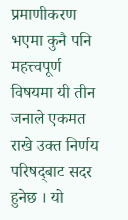प्रमाणीकरण भएमा कुनै पनि महत्त्वपूर्ण विषयमा यी तीन जनाले एकमत राखे उक्त निर्णय परिषद्‌बाट सदर हुनेछ । यो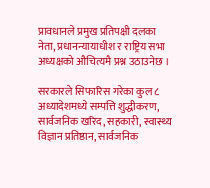प्रावधानले प्रमुख प्रतिपक्षी दलका नेता, प्रधानन्यायाधीश र राष्ट्रिय सभा अध्यक्षको औचित्यमै प्रश्न उठाउनेछ ।

सरकारले सिफारिस गरेका कुल ८ अध्यादेशमध्ये सम्पत्ति शुद्धीकरण, सार्वजनिक खरिद, सहकारी, स्वास्थ्य विज्ञान प्रतिष्ठान, सार्वजनिक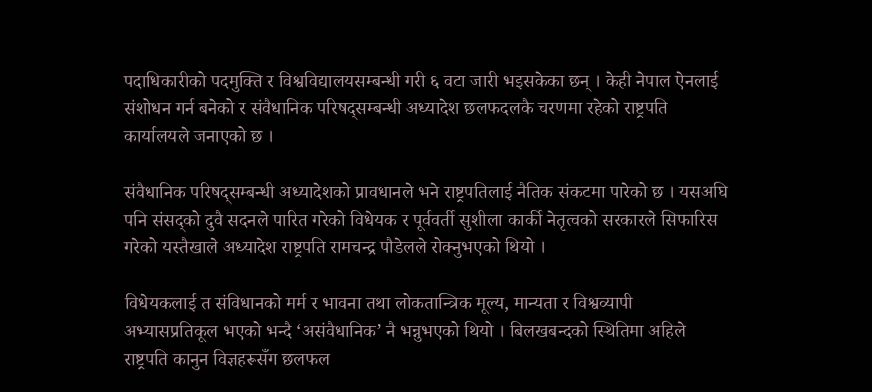पदाधिकारीको पदमुक्ति र विश्वविद्यालयसम्बन्धी गरी ६ वटा जारी भइसकेका छन् । केही नेपाल ऐनलाई संशोधन गर्न बनेको र संवैधानिक परिषद्सम्बन्धी अध्यादेश छलफदलकै चरणमा रहेको राष्ट्रपति कार्यालयले जनाएको छ ।

संवैधानिक परिषद्सम्बन्धी अध्यादेशको प्रावधानले भने राष्ट्रपतिलाई नैतिक संकटमा पारेको छ । यसअघि पनि संसद्को दुवै सदनले पारित गरेको विधेयक र पूर्ववर्ती सुशीला कार्की नेतृत्वको सरकारले सिफारिस गरेको यस्तैखाले अध्यादेश राष्ट्रपति रामचन्द्र पौडेलले रोक्नुभएको थियो ।

विधेयकलाई त संविधानको मर्म र भावना तथा लोकतान्त्रिक मूल्य, मान्यता र विश्वव्यापी अभ्यासप्रतिकूल भएको भन्दै ‘असंवैधानिक’ नै भन्नुभएको थियो । बिलखबन्दको स्थितिमा अहिले राष्ट्रपति कानुन विज्ञहरूसँग छलफल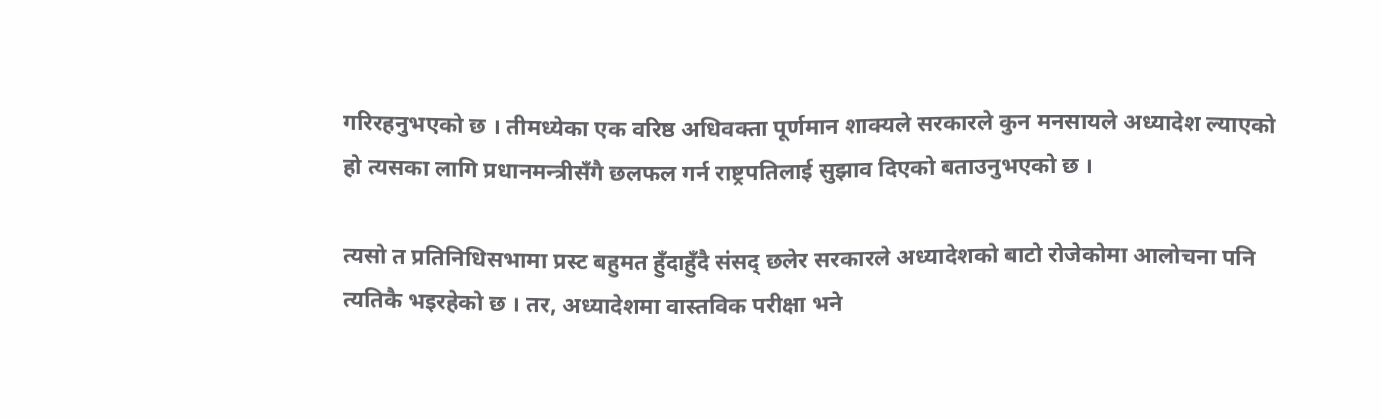गरिरहनुभएको छ । तीमध्येका एक वरिष्ठ अधिवक्ता पूर्णमान शाक्यले सरकारले कुन मनसायले अध्यादेश ल्याएको हो त्यसका लागि प्रधानमन्त्रीसँगै छलफल गर्न राष्ट्रपतिलाई सुझाव दिएको बताउनुभएको छ ।

त्यसो त प्रतिनिधिसभामा प्रस्ट बहुमत हुँदाहुँदै संसद् छलेर सरकारले अध्यादेशको बाटो रोजेकोमा आलोचना पनि त्यतिकै भइरहेको छ । तर, अध्यादेशमा वास्तविक परीक्षा भने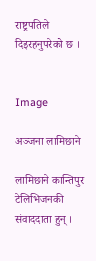राष्ट्रपतिले दिइरहनुपरेको छ ।


Image

अञ्जना लामिछाने

लामिछाने कान्तिपुर टेलिभिजनकी संवाददाता हुन् ।